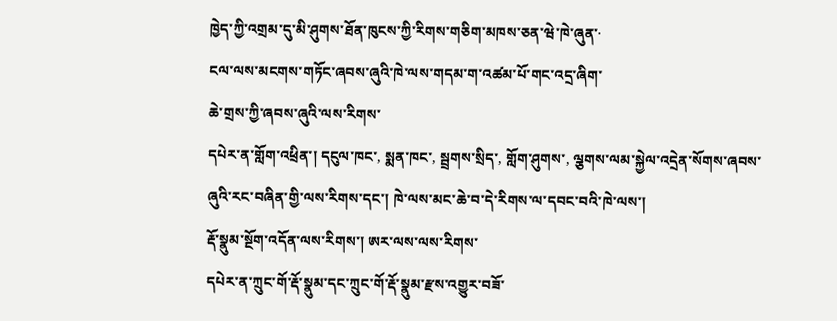ཁྱེད་ཀྱི་འགྲམ་དུ་མི་ཤུགས་ཐོན་ཁུངས་ཀྱི་རིགས་གཅིག་མཁས་ཅན་ཝེ་ཁེ་ཞུན་·
ངལ་ལས་མངགས་གཏོང་ཞབས་ཞུའི་ཁེ་ལས་གདམ་ག་འཚམ་པོ་གང་འདྲ་ཞིག་
ཆེ་གྲས་ཀྱི་ཞབས་ཞུའི་ལས་རིགས་
དཔེར་ན་གློག་འཕྲིན་། དངུལ་ཁང་, སྨན་ཁང་, སྦྲགས་སྲིད་, གློག་ཤུགས་, ལྕགས་ལམ་སྐྱེལ་འདྲེན་སོགས་ཞབས་ཞུའི་རང་བཞིན་གྱི་ལས་རིགས་དང་། ཁེ་ལས་མང་ཆེ་བ་དེ་རིགས་ལ་དབང་བའི་ཁེ་ལས་།
རྡོ་སྣུམ་སྔོག་འདོན་ལས་རིགས་། ཨར་ལས་ལས་རིགས་
དཔེར་ན་ཀྲུང་གོ་རྡོ་སྣུམ་དང་ཀྲུང་གོ་རྡོ་སྣུམ་རྫས་འགྱུར་བཟོ་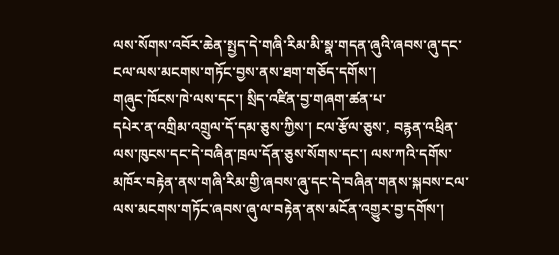ལས་སོགས་འབོར་ཆེན་སྤྱད་དེ་གཞི་རིམ་མི་སྣ་གདན་ཞུའི་ཞབས་ཞུ་དང་ངལ་ལས་མངགས་གཏོང་བྱས་ནས་ཐག་གཅོད་དགོས་།
གཞུང་ཁོངས་ཁེ་ལས་དང་། སྲིད་འཛིན་བྱ་གཞག་ཚན་པ་
དཔེར་ན་འགྲིམ་འགྲུལ་དོ་དམ་ཅུས་ཀྱིས་། ངལ་རྩོལ་ཅུས་, བརྙན་འཕྲིན་ལས་ཁུངས་དང་དེ་བཞིན་ཁྲལ་དོན་ཅུས་སོགས་དང་། ལས་ཀའི་དགོས་མཁོར་བརྟེན་ནས་གཞི་རིམ་གྱི་ཞབས་ཞུ་དང་དེ་བཞིན་གནས་སྐབས་ངལ་ལས་མངགས་གཏོང་ཞབས་ཞུ་ལ་བརྟེན་ནས་མངོན་འགྱུར་བྱ་དགོས་།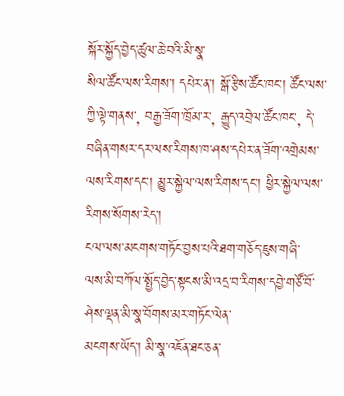སྐོར་སྐྱོད་བྱེད་ཚུལ་ཆེ་བའི་མི་སྣ་
སིལ་ཚོང་ལས་རིགས་། དཔེར་ན་། སྒོ་རྩིས་ཚོང་ཁང་། ཚོང་ལས་ཀྱི་ལྟེ་གནས་, བརྒྱ་ཟོག་ཁྲོམ་ར་, རྒྱུད་འབྲེལ་ཚོང་ཁང་, དེ་བཞིན་གསར་དར་ལས་རིགས་ཁ་ཤས་དཔེར་ན་ཟོག་འགྲེམས་ལས་རིགས་དང་། མྱུར་སྐྱེལ་ལས་རིགས་དང་། ཕྱིར་སྐྱེལ་ལས་རིགས་སོགས་རེད་།
ངལ་ལས་མངགས་གཏོང་བྱས་པའི་ཐག་གཅོད་ཇུས་གཞི་
ལས་མི་བཀོལ་སྤྱོད་བྱེད་སྟངས་མི་འདྲ་བ་རིགས་དབྱེ་གཙོ་བོ་
ཤེས་ལྡན་མི་སྣ་བོགས་མར་གཏོང་ལེན་
མངགས་ཡོད་། མི་སྣ་འཇོན་ཐང་ཅན་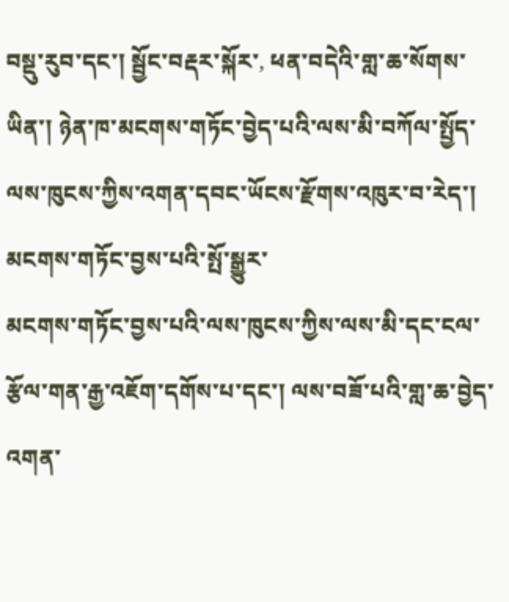བསྡུ་རུབ་དང་། སྦྱོང་བརྡར་སྐོར་, ཕན་བདེའི་གླ་ཆ་སོགས་ཡིན་། ཉེན་ཁ་མངགས་གཏོང་བྱེད་པའི་ལས་མི་བཀོལ་སྤྱོད་ལས་ཁུངས་ཀྱིས་འགན་དབང་ཡོངས་རྫོགས་འཁུར་བ་རེད་།
མངགས་གཏོང་བྱས་པའི་སྤོ་སྒྱུར་
མངགས་གཏོང་བྱས་པའི་ལས་ཁུངས་ཀྱིས་ལས་མི་དང་ངལ་རྩོལ་གན་རྒྱ་འཇོག་དགོས་པ་དང་། ལས་བཟོ་པའི་གླ་ཆ་བྱེད་འགན་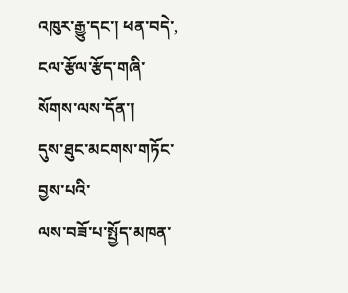འཁུར་རྒྱུ་དང་། ཕན་བདེ་, ངལ་རྩོལ་རྩོད་གཞི་སོགས་ལས་དོན་།
དུས་ཐུང་མངགས་གཏོང་བྱས་པའི་
ལས་བཟོ་པ་སྤྱོད་མཁན་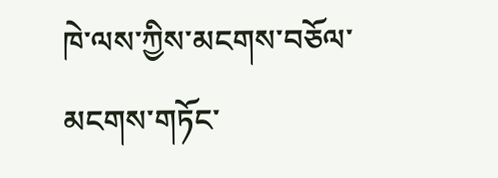ཁེ་ལས་ཀྱིས་མངགས་བཅོལ་མངགས་གཏོང་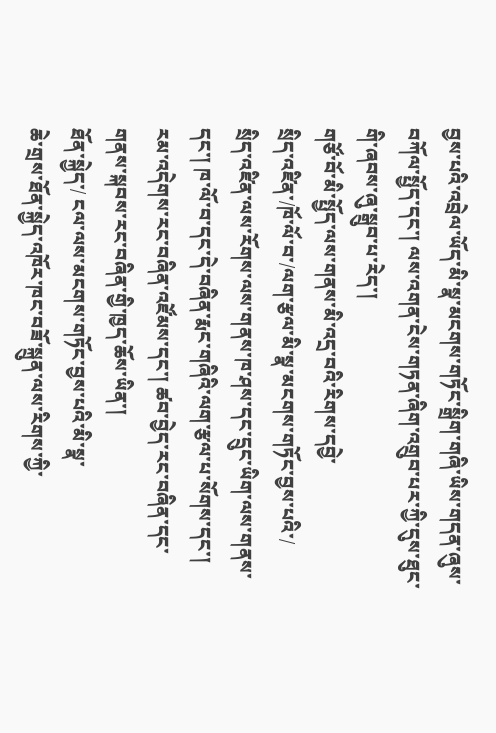བྱས་པའི་འབྲེལ་ཡོད་མི་སྣ་མངགས་གཏོང་སྒྲིག་གཞི་ཡིས་གདན་ཞུས་བཀོལ་སྤྱོད་དང་། ལས་འགན་ངེས་གཏན་ཞིག་འགྲུབ་པར་ཀྱི་དུས་ཐུང་གི་ཞབས་ཞུ་སྒྲུབ་པ་རེད་།
གཙོ་བོ་མི་སྤྱོད་ལས་གནས་མི་འདྲ་བའི་རིགས་དབྱེ་
སྲིད་འཛིན་/ཁོ་ལོ་བ་/ལག་རྩལ་མི་སྣ་མངགས་གཏོང་བྱས་པའི་/
སྲིད་འཛིན་ལས་རོགས་ལས་གནས་ཁ་ཤས་དང་དྲུང་ཡིག་ལས་གནས་དང་། ཁ་ལོ་བ་དང་དེ་བཞིན་རྨང་གཞིའི་ལག་རྩལ་པ་སོགས་དང་། རམ་འདེགས་རང་བཞིན་འཛོམས་དང་། ཚབ་བྱེད་རང་བཞིན་དང་གནས་སྐབས་རང་བཞིན་གྱི་ཁྱད་ཆོས་ཡིན་།
ཐོན་སྐྱེད་/ ངལ་ལས་མངགས་གཏོང་བྱས་པའི་མི་སྣ་
ཆེ་གྲས་ཐོན་སྐྱེད་འཁོར་ཁང་བཟོ་སྐྲུན་ལས་རིགས་ཀྱི་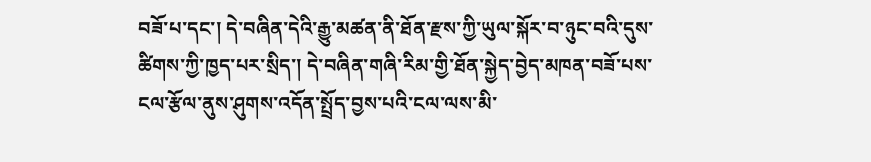བཟོ་པ་དང་། དེ་བཞིན་དེའི་རྒྱུ་མཚན་ནི་ཐོན་རྫས་ཀྱི་ཡུལ་སྐོར་བ་ཉུང་བའི་དུས་ཚིགས་ཀྱི་ཁྱད་པར་སྲིད་། དེ་བཞིན་གཞི་རིམ་གྱི་ཐོན་སྐྱེད་བྱེད་མཁན་བཟོ་པས་ངལ་རྩོལ་ནུས་ཤུགས་འདོན་སྤྲོད་བྱས་པའི་ངལ་ལས་མི་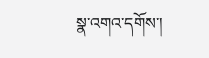སྣ་འགའ་དགོས་།